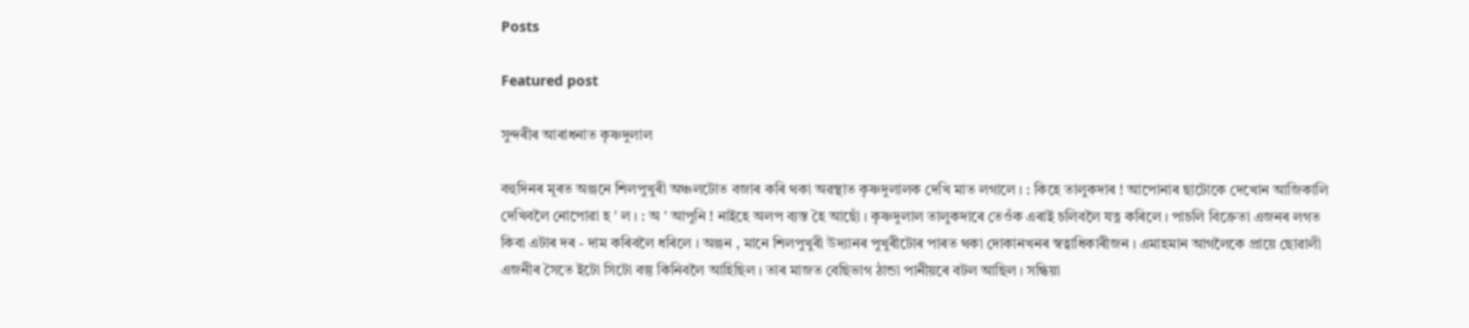Posts

Featured post

সুন্দৰীৰ আৰাধনাত কৃষ্ণদুলাল

বহুদিনৰ মূৰত অঞ্জনে শিলপুখুৰী অঞ্চলটোত বজাৰ কৰি থকা অৱস্থাত কৃষ্ণদুলালক দেখি মাত লগালে । : কিহে তালুকদাৰ ! আপোনাৰ ছাটোকে দেখোন আজিকালি দেখিবলৈ নোপোৱা হ ' ল । : অ ' আপুনি ! নাইহে অলপ ব্যস্ত হৈ আছোঁ । কৃষ্ণদুলাল তালুকদাৰে তেওঁক এৰাই চলিবলৈ যত্ন কৰিলে । পাচলি বিক্ৰেতা এজনৰ লগত কিবা এটাৰ দৰ - দাম কৰিবলৈ ধৰিলে । অঞ্জন , মানে শিলপুখুৰী উদ্যানৰ পুখুৰীটোৰ পাৰত থকা দোকানখনৰ স্বত্বাধিকাৰীজন । এমাহমান আগলৈকে প্ৰায়ে ছোৱালী এজনীৰ সৈতে ইটো সিটো বস্তু কিনিবলৈ আহিছিল । তাৰ মাজত বেছিভাগ ঠান্ডা পানীয়ৰে বটল আছিল । সন্ধিয়া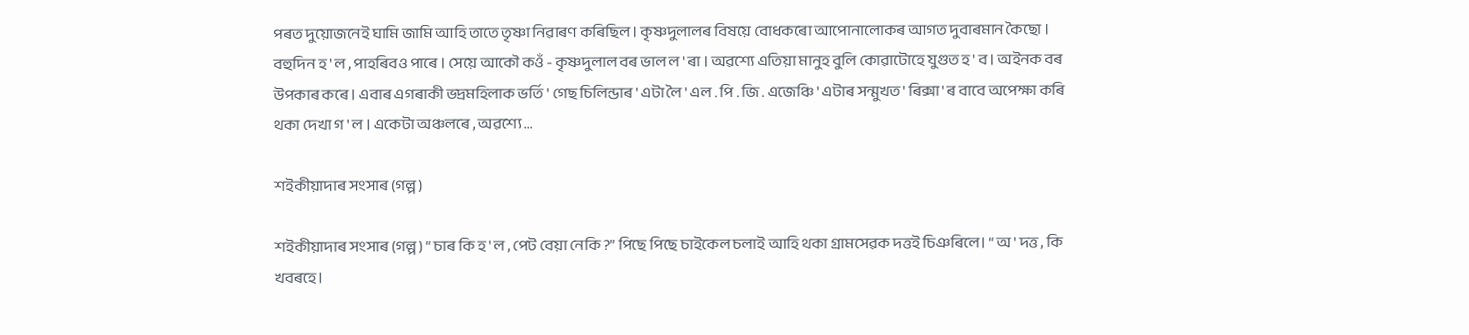পৰত দুয়োজনেই ঘামি জামি আহি তাতে তৃষ্ণা নিৱাৰণ কৰিছিল । কৃষ্ণদুলালৰ বিষয়ে বোধকৰো আপোনালোকৰ আগত দুবাৰমান কৈছো । বহুদিন হ ' ল , পাহৰিবও পাৰে । সেয়ে আকৌ কওঁ - কৃষ্ণদুলাল বৰ ভাল ল ' ৰা । অৱশ্যে এতিয়া মানুহ বুলি কোৱাটোহে যুগুত হ ' ব । অইনক বৰ উপকাৰ কৰে । এবাৰ এগৰাকী ভদ্ৰমহিলাক ভৰ্তি ' গেছ চিলিন্ডাৰ ' এটা লৈ ' এল . পি . জি . এজেঞ্চি ' এটাৰ সন্মুখত ' ৰিক্সা ' ৰ বাবে অপেক্ষা কৰি থকা দেখা গ ' ল । একেটা অঞ্চলৰে , অৱশ্যে ...

শইকীয়াদাৰ সংসাৰ (গল্প)

শইকীয়াদাৰ সংসাৰ (গল্প) “ চাৰ কি হ ' ল , পেট বেয়া নেকি ?” পিছে পিছে চাইকেল চলাই আহি থকা গ্ৰামসেৱক দত্তই চিঞৰিলে। “ অ ' দত্ত , কি খবৰহে।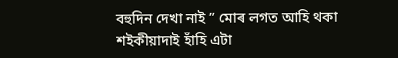বহুদিন দেখা নাই ” মোৰ লগত আহি থকা শইকীয়াদাই হাঁহি এটা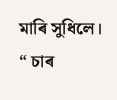মাৰি সুধিলে। “ চাৰ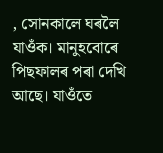, সোনকালে ঘৰলৈ যাওঁক। মানুহবোৰে পিছফালৰ পৰা দেখি আছে। যাওঁতে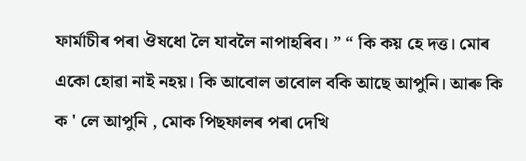ফাৰ্মাচীৰ পৰা ঔষধো লৈ যাবলৈ নাপাহৰিব। ” “ কি কয় হে দত্ত। মোৰ একো হোৱা নাই নহয়। কি আবোল তাবোল বকি আছে আপুনি। আৰু কি ক ' লে আপুনি , মোক পিছফালৰ পৰা দেখি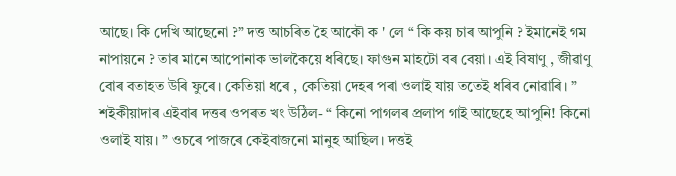আছে। কি দেখি আছেনো ?” দত্ত আচৰিত হৈ আকৌ ক ' লে “ কি কয় চাৰ আপুনি ? ইমানেই গম নাপায়নে ? তাৰ মানে আপোনাক ভালকৈয়ে ধৰিছে। ফাগুন মাহটো বৰ বেয়া। এই বিষাণু , জীৱাণু বোৰ বতাহত উৰি ফুৰে। কেতিয়া ধৰে , কেতিয়া দেহৰ পৰা ওলাই যায় ততেই ধৰিব নোৱাৰি। ” শইকীয়াদাৰ এইবাৰ দত্তৰ ওপৰত খং উঠিল- “ কিনো পাগলৰ প্ৰলাপ গাই আছেহে আপুনি! কিনো ওলাই যায়। ” ওচৰে পাজৰে কেইবাজনো মানুহ আছিল। দত্তই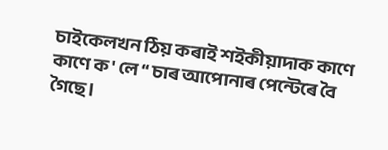চাইকেলখন ঠিয় কৰাই শইকীয়াদাক কাণে কাণে ক ' লে “ চাৰ আপোনাৰ পেন্টেৰে বৈ গৈছে।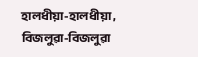হালধীয়া-হালধীয়া , বিজলুৱা-বিজলুৱা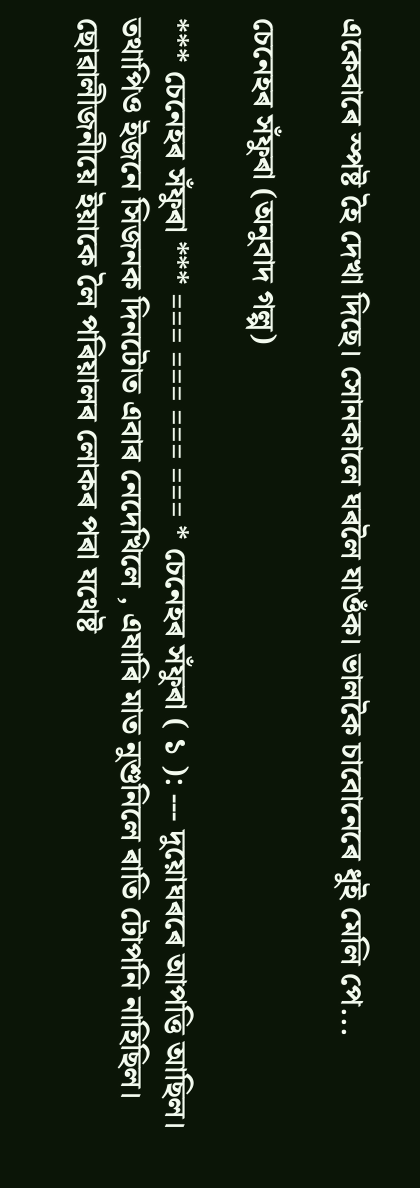একেবাৰে স্পষ্ট হৈ দেখা দিছে। সোনকালে ঘৰলৈ যাওঁক। ভালকৈ চাবোনেৰে ধুই মেলি পে...

চেনেহৰ সঁফুৰা (অনুবাদ গল্প)

*** চেনেহৰ সঁফুৰা *** === === === === * চেনেহৰ সঁফুৰা ( ১ ): --- দুয়োঘৰৰে আপত্তি আছিল। তথাপিও ইজনে সিজনক দিনটোত এবাৰ নেদেখিলে , এষাৰি মাত নুশুনিলে ৰাতি টোপনি নাহিছিল। ছোৱালীজনীয়ে ইয়াকে লৈ পৰিয়ালৰ লোকৰ পৰা যথেষ্ট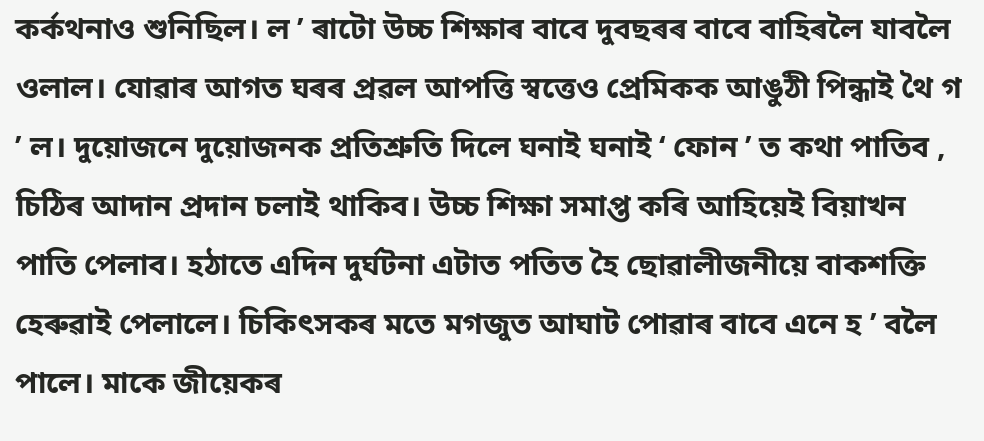কৰ্কথনাও শুনিছিল। ল ’ ৰাটো উচ্চ শিক্ষাৰ বাবে দুবছৰৰ বাবে বাহিৰলৈ যাবলৈ ওলাল। যোৱাৰ আগত ঘৰৰ প্রৱল আপত্তি স্বত্তেও প্রেমিকক আঙুঠী পিন্ধাই থৈ গ ’ ল। দুয়োজনে দুয়োজনক প্রতিশ্রুতি দিলে ঘনাই ঘনাই ‘ ফোন ’ ত কথা পাতিব , চিঠিৰ আদান প্রদান চলাই থাকিব। উচ্চ শিক্ষা সমাপ্ত কৰি আহিয়েই বিয়াখন পাতি পেলাব। হঠাতে এদিন দুর্ঘটনা এটাত পতিত হৈ ছোৱালীজনীয়ে বাকশক্তি হেৰুৱাই পেলালে। চিকিৎসকৰ মতে মগজুত আঘাট পোৱাৰ বাবে এনে হ ’ বলৈ পালে। মাকে জীয়েকৰ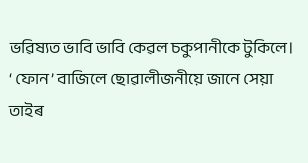ভৱিষ্যত ভাবি ভাবি কেৱল চকুপানীকে টুকিলে। ‘ ফোন ’ বাজিলে ছোৱালীজনীয়ে জানে সেয়া তাইৰ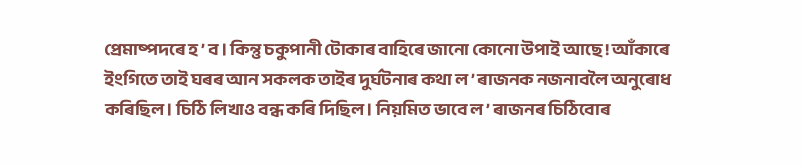প্রেমাষ্পদৰে হ ’ ব। কিন্তু চকুপানী টোকাৰ বাহিৰে জানো কোনো উপাই আছে ! আঁকাৰে ইংগিতে তাই ঘৰৰ আন সকলক তাইৰ দুর্ঘটনাৰ কথা ল ’ ৰাজনক নজনাবলৈ অনুৰোধ কৰিছিল। চিঠি লিখাও বন্ধ কৰি দিছিল। নিয়মিত ভাবে ল ’ ৰাজনৰ চিঠিবোৰ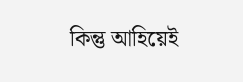কিন্তু আহিয়েই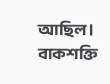আছিল। বাকশক্তি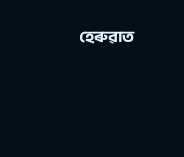হেৰুৱাত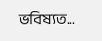ভবিষ্যত...